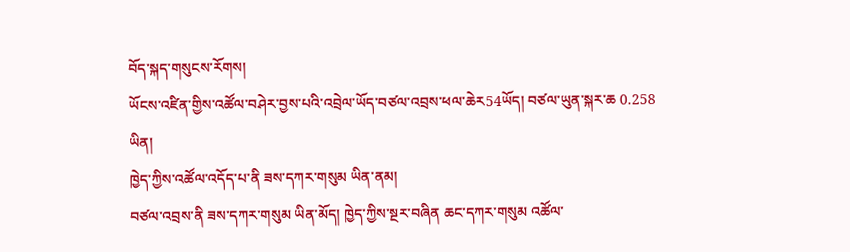བོད་སྐད་གསུངས་རོགས།
ཡོངས་འཛིན་གྱིས་འཚོལ་བཤེར་བྱས་པའི་འབྲེལ་ཡོད་བཙལ་འབྲས་ཕལ་ཆེར54ཡོད། བཙལ་ཡུན་སྐར་ཆ 0.258
ཡིན།
ཁྱེད་ཀྱིས་འཚོལ་འདོད་པ་ནི ཟས་དཀར་གསུམ ཡིན་ནམ།
བཙལ་འབྲས་ནི ཟས་དཀར་གསུམ ཡིན་མོད། ཁྱེད་ཀྱིས་སྔར་བཞིན ཆང་དཀར་གསུམ འཚོལ་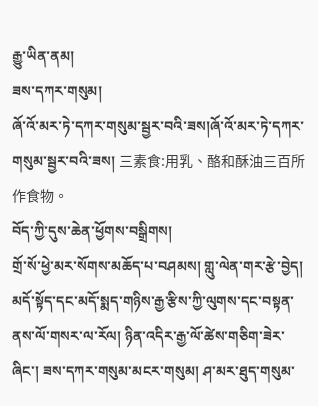རྒྱུ་ཡིན་ནམ།
ཟས་དཀར་གསུམ།
ཞོ་འོ་མར་ཏེ་དཀར་གསུམ་སྦྱར་བའི་ཟས།ཞོ་འོ་མར་ཏེ་དཀར་གསུམ་སྦྱར་བའི་ཟས། 三素食:用乳、酪和酥油三百所作食物。
བོད་ཀྱི་དུས་ཆེན་ཕྱོགས་བསྒྲིགས།
གྲོ་སོ་ཕྱེ་མར་སོགས་མཆོད་པ་བཤམས། གླུ་ལེན་གར་རྩེ་བྱེད། མདོ་སྟོད་དང་མདོ་སྨད་གཉིས་རྒྱ་རྩིས་ཀྱི་ལུགས་དང་བསྟན་ནས་ལོ་གསར་ལ་རོལ། ཉིན་འདིར་རྒྱ་ལོ་ཚེས་གཅིག་ཟེར་ཞིང་། ཟས་དཀར་གསུམ་མངར་གསུམ། ཤ་མར་ཐུད་གསུམ་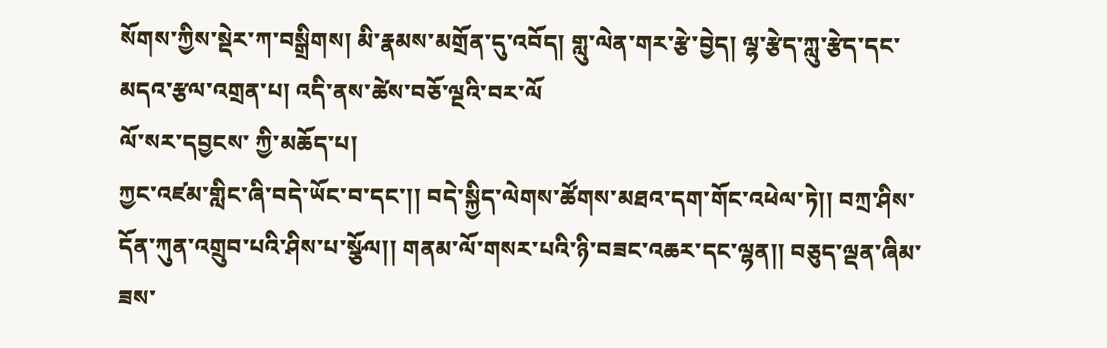སོགས་ཀྱིས་སྡེར་ཀ་བསྒྲིགས། མི་རྣམས་མགྲོན་དུ་འབོད། གླུ་ལེན་གར་རྩེ་བྱེད། ལྷ་རྩེད་ཀླུ་རྩེད་དང་མདའ་རྩལ་འགྲན་པ། འདི་ནས་ཚེས་བཅོ་ལྔའི་བར་ལོ
ལོ་སར་དབྱངས་ ཀྱི་མཆོད་པ།
ཀྱང་འཛམ་གླིང་ཞི་བདེ་ཡོང་བ་དང་།། བདེ་སྐྱིད་ལེགས་ཚོགས་མཐའ་དག་གོང་འཕེལ་ཏེ།། བཀྲ་ཤིས་དོན་ཀུན་འགྲུབ་པའི་ཤིས་པ་སྩོལ།། གནམ་ལོ་གསར་པའི་ཉི་བཟང་འཆར་དང་ལྷན།། བཅུད་ལྡན་ཞིམ་ཟས་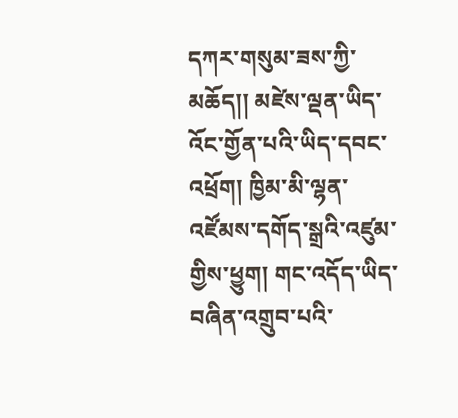དཀར་གསུམ་ཟས་ཀྱི་མཆོད།། མཛེས་ལྡན་ཡིད་འོང་གྱོན་པའི་ཡིད་དབང་འཕྲོག། ཁྱིམ་མི་ལྷན་འཛོམས་དགོད་སྒྲའི་འཛུམ་གྱིས་ཕྱུག། གང་འདོད་ཡིད་བཞིན་འགྲུབ་པའི་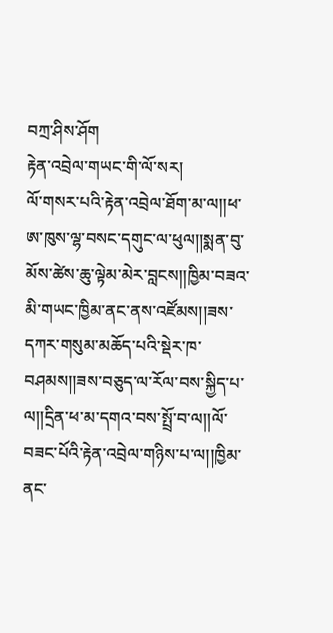བཀྲ་ཤིས་ཤོག
རྟེན་འབྲེལ་གཡང་གི་ལོ་སར།
ལོ་གསར་པའི་རྟེན་འབྲེལ་ཐོག་མ་ལ།།ཕ་ཨ་ཁུས་ལྷ་བསང་དགུང་ལ་ཕུལ།།སྨན་བུ་མོས་ཚེས་ཆུ་ལྟེམ་མེར་བླངས།།ཁྱིམ་བཟའ་མི་གཡང་ཁྱིམ་ནང་ནས་འཛོམས།།ཟས་དཀར་གསུམ་མཆོད་པའི་སྡེར་ཁ་བཤམས།།ཟས་བཅུད་ལ་རོལ་བས་སྐྱིད་པ་ལ།།དྲིན་ཕ་མ་དགའ་བས་སྤྲོ་བ་ལ།།ལོ་བཟང་པོའི་རྟེན་འབྲེལ་གཉིས་པ་ལ།།ཁྱིམ་ནང་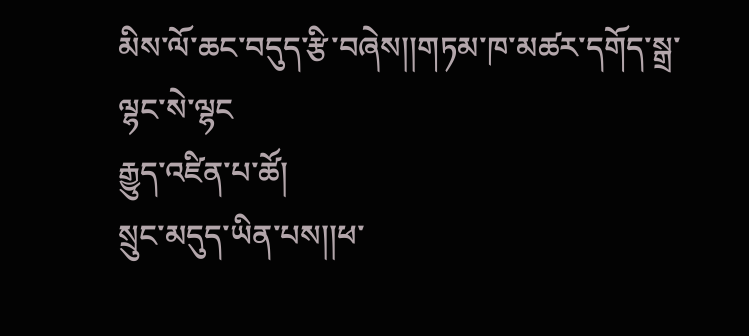མིས་ལོ་ཆང་བདུད་རྩི་བཞེས།།གཏམ་ཁ་མཚར་དགོད་སྒྲ་ལྷང་སེ་ལྷང
རྒྱུད་འཛིན་པ་ཚོ།
སྲུང་མདུད་ཡིན་པས།།ཕ་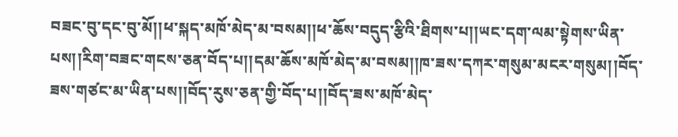བཟང་བུ་དང་བུ་མོ།།ཕ་སྐད་མཁོ་མེད་མ་བསམ།།ཕ་ཆོས་བདུད་རྩིའི་ཐིགས་པ།།ཡང་དག་ལམ་སྟེགས་ཡིན་པས།།རིག་བཟང་གངས་ཅན་བོད་པ།།དམ་ཆོས་མཁོ་མེད་མ་བསམ།།ཁ་ཟས་དཀར་གསུམ་མངར་གསུམ།།བོད་ཟས་གཙང་མ་ཡིན་པས།།བོད་རུས་ཅན་གྱི་བོད་པ།།བོད་ཟས་མཁོ་མེད་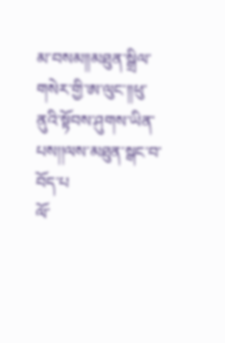མ་བསམ།།མཐུན་སྒྲིལ་གསེར་གྱི་ཨ་ལུང་།།ཕུ་ནུའི་སྟོབས་ཤུགས་ཡིན་པས།།ལས་མཐུན་སྒང་བ་བོད་པ
ལོ་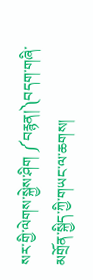སར་གྱི་ལེགས་སྐྱེས་ཤིག ༼བརྙན།༽བདག་གཞི་མགྲོན་སྐྱིད་ཀྱི་གཡང་ལ་ཆགས།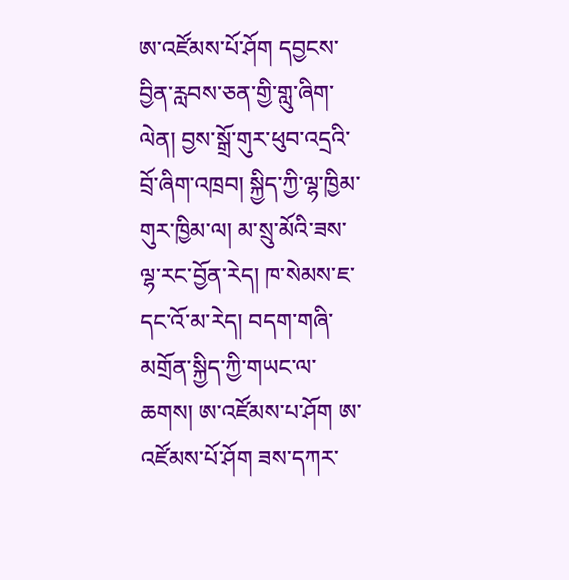ཨ་འཛོམས་པོ་ཤོག དབྱངས་བྱིན་རླབས་ཅན་གྱི་གླུ་ཞིག་ལེན། བྱས་སྒྲོ་གུར་ཕུབ་འདྲའི་བྲོ་ཞིག་འཁྲབ། སྐྱིད་ཀྱི་ལྷ་ཁྱིམ་གུར་ཁྱིམ་ལ། མ་སྲུ་མོའི་ཟས་ལྷ་རང་བྱོན་རེད། ཁ་སེམས་ཇ་དང་འོ་མ་རེད། བདག་གཞི་མགྲོན་སྐྱིད་ཀྱི་གཡང་ལ་ཆགས། ཨ་འཛོམས་པ་ཤོག ཨ་འཛོམས་པོ་ཤོག ཟས་དཀར་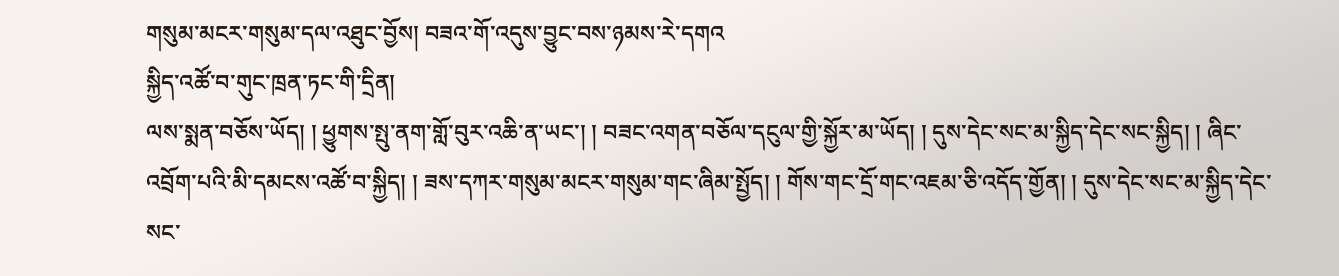གསུམ་མངར་གསུམ་དལ་འཐུང་བྱོས། བཟའ་གོ་འདུས་བྱུང་བས་ཉམས་རེ་དགའ
སྐྱིད་འཚོ་བ་གུང་ཁྲན་ཏང་གི་དྲིན།
ལས་སྨན་བཅོས་ཡོད། ། ཕྱུགས་སྤུ་ནག་གློ་བུར་འཆི་ན་ཡང་། ། བཟང་འགན་བཅོལ་དངུལ་གྱི་སྐྱོར་མ་ཡོད། ། དུས་དེང་སང་མ་སྐྱིད་དེང་སང་སྐྱིད། ། ཞིང་འབྲོག་པའི་མི་དམངས་འཚོ་བ་སྐྱིད། ། ཟས་དཀར་གསུམ་མངར་གསུམ་གང་ཞིམ་སྤྱོད། ། གོས་གང་དྲོ་གང་འཇམ་ཅི་འདོད་གྱོན། ། དུས་དེང་སང་མ་སྐྱིད་དེང་སང་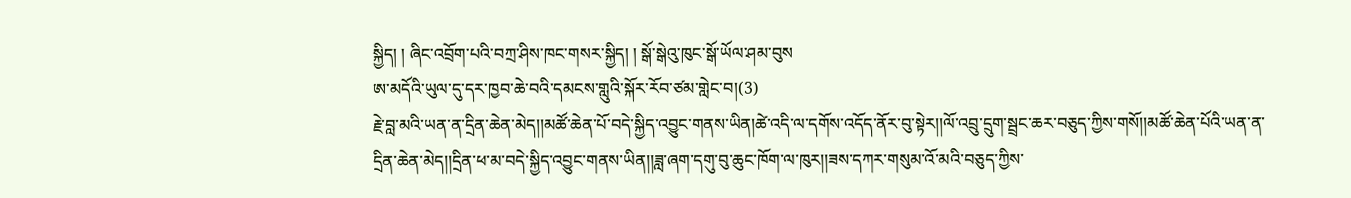སྐྱིད། ། ཞིང་འབྲོག་པའི་བཀྲ་ཤིས་ཁང་གསར་སྐྱིད། ། སྒོ་སྒེའུ་ཁུང་སྒོ་ཡོལ་ཤམ་བུས
ཨ་མདོའི་ཡུལ་དུ་དར་ཁྱབ་ཆེ་བའི་དམངས་གླུའི་སྐོར་རོབ་ཙམ་གླེང་བ།(3)
རྗེ་བླ་མའི་ཡན་ན་དྲིན་ཆེན་མེད།།མཚོ་ཆེན་པོ་བདེ་སྐྱིད་འབྱུང་གནས་ཡིན།ཚེ་འདི་ལ་དགོས་འདོད་ནོར་བུ་སྟེར།།ལོ་འབྲུ་དྲུག་སྦྲང་ཆར་བཅུད་ཀྱིས་གསོ།།མཚོ་ཆེན་པོའི་ཡན་ན་དྲིན་ཆེན་མེད།།དྲིན་ཕ་མ་བདེ་སྐྱིད་འབྱུང་གནས་ཡིན།།ཟླ་ཞག་དགུ་བུ་ཆུང་ཁོག་ལ་ཁུར།།ཟས་དཀར་གསུམ་འོ་མའི་བཅུད་ཀྱིས་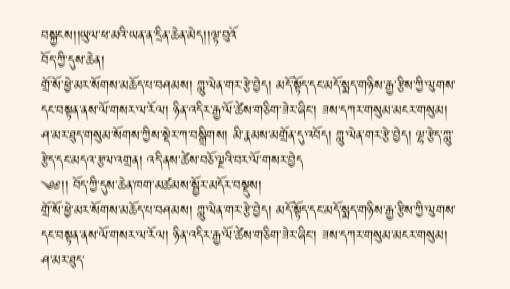བསྐྱངས།།ཡུལ་ཕ་མའི་ཡན་ན་དྲིན་ཆེན་མེད།།ལྟ་བུའོ
བོད་ཀྱི་དུས་ཆེན།
གྲོ་སོ་ཕྱེ་མར་སོགས་མཆོད་པ་བཤམས། གླུ་ལེན་གར་རྩེ་བྱེད། མདོ་སྟོད་དང་མདོ་སྨད་གཉིས་རྒྱ་རྩིས་ཀྱི་ལུགས་དང་བསྟན་ནས་ལོ་གསར་ལ་རོལ། ཉིན་འདིར་རྒྱ་ལོ་ཚེས་གཅིག་ཟེར་ཞིང་། ཟས་དཀར་གསུམ་མངར་གསུམ། ཤ་མར་ཐུད་གསུམ་སོགས་ཀྱིས་སྡེར་ཀ་བསྒྲིགས། མི་རྣམས་མགྲོན་དུ་འབོད། གླུ་ལེན་གར་རྩེ་བྱེད། ལྷ་རྩེད་ཀླུ་རྩེད་དང་མདའ་རྩལ་འགྲན། འདི་ནས་ཚེས་བཅོ་ལྔའི་བར་ལོ་གསར་བྱེད
༄༅།། བོད་ཀྱི་དུས་ཆེན་ཁག་མཚམས་སྦྱོར་མདོར་བསྡུས།
གྲོ་སོ་ཕྱེ་མར་སོགས་མཆོད་པ་བཤམས། གླུ་ལེན་གར་རྩེ་བྱེད། མདོ་སྟོད་དང་མདོ་སྨད་གཉིས་རྒྱ་རྩིས་ཀྱི་ལུགས་དང་བསྟན་ནས་ལོ་གསར་ལ་རོལ། ཉིན་འདིར་རྒྱ་ལོ་ཚེས་གཅིག་ཟེར་ཞིང་། ཟས་དཀར་གསུམ་མངར་གསུམ། ཤ་མར་ཐུད་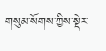གསུམ་སོགས་ཀྱིས་སྡེར་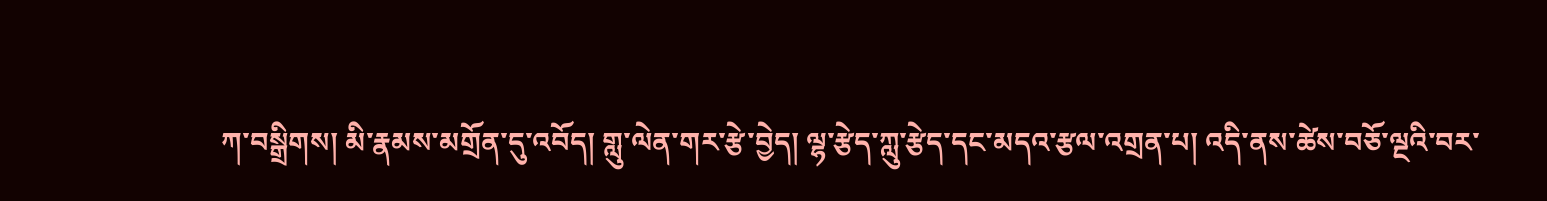ཀ་བསྒྲིགས། མི་རྣམས་མགྲོན་དུ་འབོད། གླུ་ལེན་གར་རྩེ་བྱེད། ལྷ་རྩེད་ཀླུ་རྩེད་དང་མདའ་རྩལ་འགྲན་པ། འདི་ནས་ཚེས་བཅོ་ལྔའི་བར་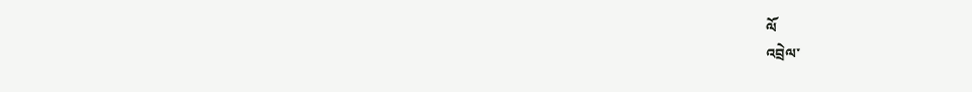ལོ
འབྲེལ་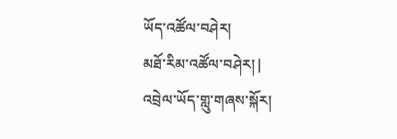ཡོད་འཚོལ་བཤེར།
མཐོ་རིམ་འཚོལ་བཤེར། |
འབྲེལ་ཡོད་གླུ་གཞས་སྐོར།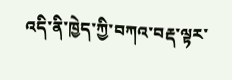འདི་ནི་ཁྱེད་ཀྱི་བཀའ་བརྡ་ལྟར་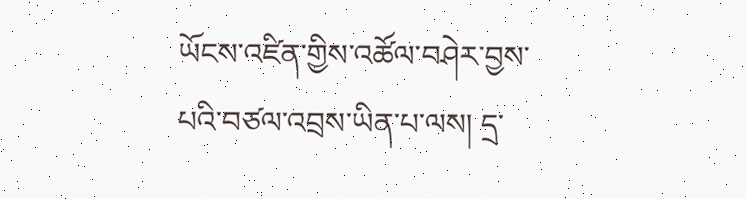ཡོངས་འཛིན་གྱིས་འཚོལ་བཤེར་བྱས་པའི་བཙལ་འབྲས་ཡིན་པ་ལས། དྲ་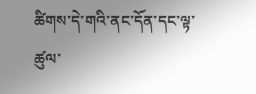ཚིགས་དེ་གའི་ནང་དོན་དང་ལྟ་ཚུལ་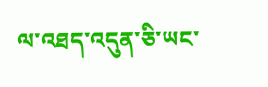ལ་འཐད་འདུན་ཅི་ཡང་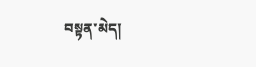བསྟན་མེད།